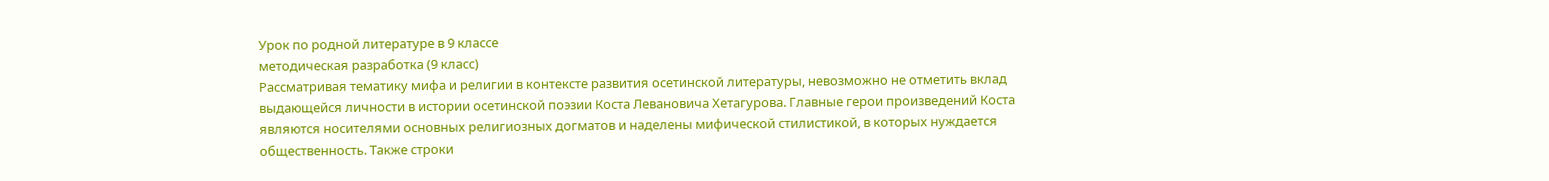Урок по родной литературе в 9 классе
методическая разработка (9 класс)
Рассматривая тематику мифа и религии в контексте развития осетинской литературы, невозможно не отметить вклад выдающейся личности в истории осетинской поэзии Коста Левановича Хетагурова. Главные герои произведений Коста являются носителями основных религиозных догматов и наделены мифической стилистикой, в которых нуждается общественность. Также строки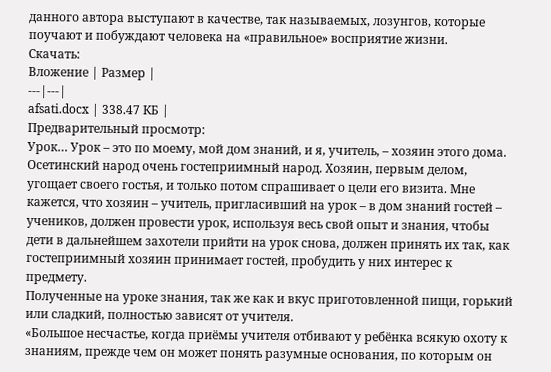данного автора выступают в качестве, так называемых, лозунгов, которые поучают и побуждают человека на «правильное» восприятие жизни.
Скачать:
Вложение | Размер |
---|---|
afsati.docx | 338.47 КБ |
Предварительный просмотр:
Урок… Урок – это по моему, мой дом знаний, и я, учитель, – хозяин этого дома.
Осетинский народ очень гостеприимный народ. Хозяин, первым делом, угощает своего гостья, и только потом спрашивает о цели его визита. Мне кажется, что хозяин – учитель, пригласивший на урок – в дом знаний гостей – учеников, должен провести урок, используя весь свой опыт и знания, чтобы дети в дальнейшем захотели прийти на урок снова, должен принять их так, как гостеприимный хозяин принимает гостей, пробудить у них интерес к предмету.
Полученные на уроке знания, так же как и вкус приготовленной пищи, горький или сладкий, полностью зависят от учителя.
«Большое несчастье, когда приёмы учителя отбивают у ребёнка всякую охоту к знаниям, прежде чем он может понять разумные основания, по которым он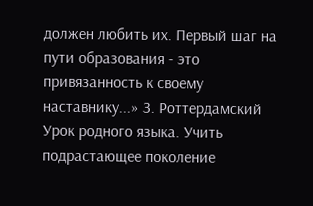должен любить их. Первый шаг на пути образования - это привязанность к своему наставнику...» З. Роттердамский
Урок родного языка. Учить подрастающее поколение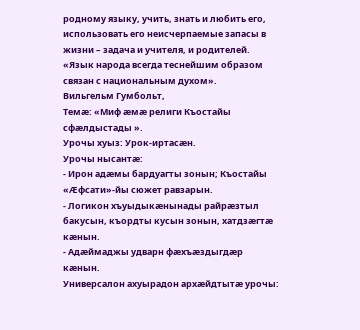родному языку, учить, знать и любить его, использовать его неисчерпаемые запасы в жизни – задача и учителя, и родителей.
«Язык народа всегда теснейшим образом связан с национальным духом».
Вильгельм Гумбольт,
Темæ: «Миф æмæ религи Къостайы сфæлдыстады ».
Урочы хуыз: Урок-иртасæн.
Урочы нысантæ:
- Ирон адæмы бардуагты зонын; Къостайы «Ӕфсати»-йы сюжет равзарын.
- Логикон хъуыдыкæнынады райрæзтыл бакусын, къордты кусын зонын, хатдзæгтæ кæнын.
- Адæймаджы удварн фæхъæздыгдæр кæнын.
Универсалон ахуырадон архæйдтытæ урочы: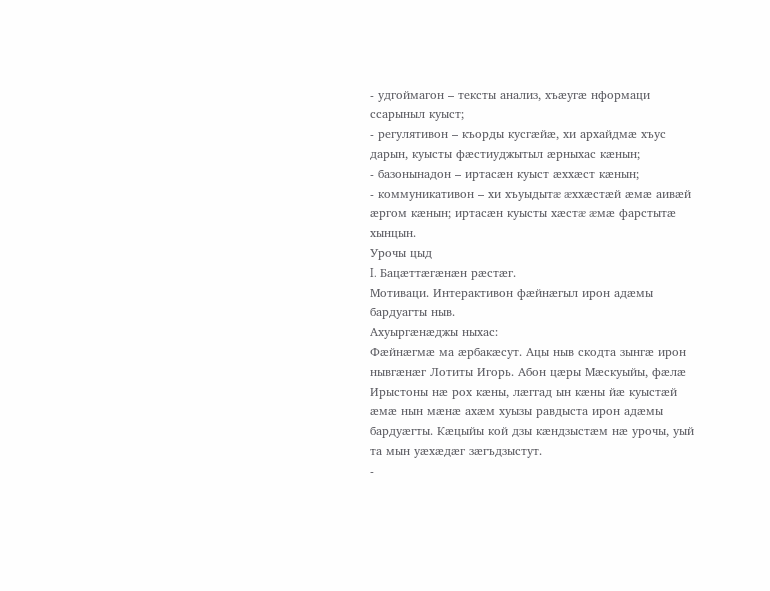- удгоймагон – тексты анализ, хъæугæ нформаци ссарыныл куыст;
- регулятивон – къорды кусгæйæ, хи архайдмæ хъус дарын, куысты фæстиуджытыл æрныхас кæнын;
- базонынадон – иртасæн куыст æххæст кæнын;
- коммуникативон – хи хъуыдытæ æххæстæй æмæ аивæй æргом кæнын; иртасæн куысты хæстæ æмæ фарстытæ хынцын.
Урочы цыд
I. Бацæттæгæнæн рæстæг.
Мотиваци. Интерактивон фæйнæгыл ирон адæмы бардуагты ныв.
Ахуыргæнæджы ныхас:
Фæйнæгмæ ма æрбакæсут. Ацы ныв скодта зынгæ ирон нывгæнæг Лотиты Игорь. Абон цæры Мæскуыйы, фæлæ Ирыстоны нæ рох кæны, лæггад ын кæны йæ куыстæй æмæ нын мæнæ ахæм хуызы равдыста ирон адæмы бардуæгты. Кæцыйы кой дзы кæндзыстæм нæ урочы, уый та мын уæхæдæг зæгъдзыстут.
-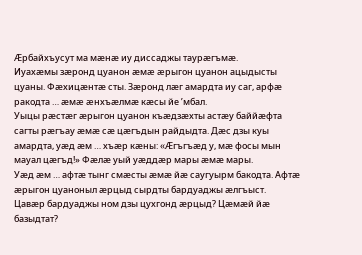Ӕрбайхъусут ма мæнæ иу диссаджы таурæгъмæ.
Иуахæмы зæронд цуанон æмæ æрыгон цуанон ацыдысты цуаны. Фæхицæнтæ сты. Зæронд лæг амардта иу саг, арфæ ракодта … æмæ æнхъæлмæ кæсы йе ’мбал.
Уыцы рæстæг æрыгон цуанон къæдзæхты астæу баййæфта сагты рæгъау æмæ сæ цæгъдын райдыдта. Дæс дзы куы амардта, уæд æм … хъæр кæны: «Æгъгъæд у, мæ фосы мын мауал цæгъд!» Фæлæ уый уæддæр мары æмæ мары.
Уæд æм … афтæ тынг смæсты æмæ йæ саугуырм бакодта. Афтæ æрыгон цуаноныл æрцыд сырдты бардуаджы æлгъыст.
Цавæр бардуаджы ном дзы цухгонд æрцыд? Цæмæй йæ базыдтат?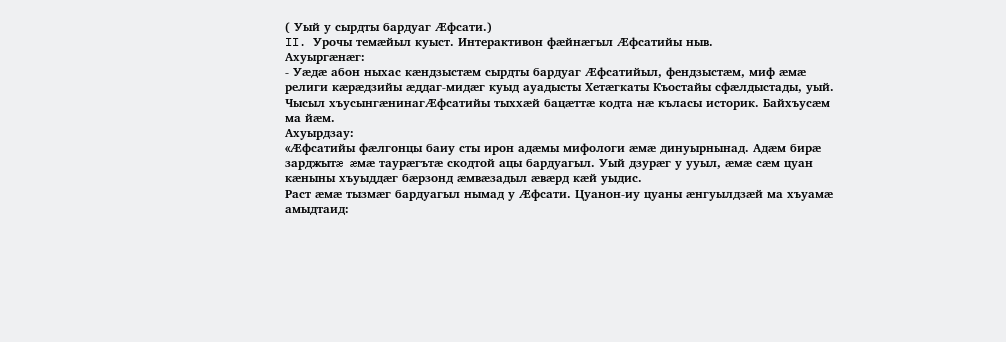( Уый у сырдты бардуаг Ӕфсати.)
II. Урочы темæйыл куыст. Интерактивон фæйнæгыл Ӕфсатийы ныв.
Ахуыргæнæг:
- Уæдæ абон ныхас кæндзыстæм сырдты бардуаг Ӕфсатийыл, фендзыстæм, миф æмæ религи кæрæдзийы æддаг-мидæг куыд ауадысты Хетæгкаты Къостайы сфæлдыстады, уый.
Чысыл хъусынгæнинагӔфсатийы тыххæй бацæттæ кодта нæ къласы историк. Байхъусæм ма йæм.
Ахуырдзау:
«Ӕфсатийы фæлгонцы баиу сты ирон адæмы мифологи æмæ динуырнынад. Адæм бирæ зарджытæ æмæ таурæгътæ скодтой ацы бардуагыл. Уый дзурæг у ууыл, æмæ сæм цуан кæныны хъуыддæг бæрзонд æмвæзадыл æвæрд кæй уыдис.
Раст æмæ тызмæг бардуагыл нымад у Ӕфсати. Цуанон-иу цуаны æнгуылдзæй ма хъуамæ амыдтаид: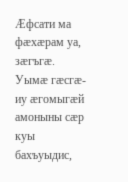Ӕфсати ма фæхæрам уа, зæгъгæ. Уымæ гæсгæ-иу æгомыгæй амоныны сæр куы бахъуыдис,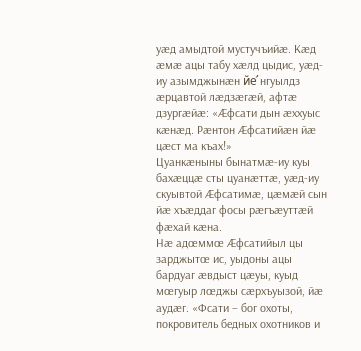уæд амыдтой мустучъийæ. Кæд æмæ ацы табу хæлд цыдис, уæд-иу азымджынæн йе̛ нгуылдз æрцавтой лæдзæгæй, афтæ дзургæйæ: «Ӕфсати дын æххуыс кæнæд. Рæнтон Ӕфсатийæн йæ цæст ма къах!»
Цуанкæныны бынатмæ-иу куы бахæццæ сты цуанæттæ, уæд-иу скуывтой Ӕфсатимæ, цæмæй сын йæ хъæддаг фосы рæгъæуттæй фæхай кæна.
Нæ адœммœ Ӕфсатийыл цы зарджытœ ис, уыдоны ацы бардуаг æвдыст цæуы, куыд мœгуыр лœджы сæрхъуызой, йæ аудæг. «Фсати – бог охоты, покровитель бедных охотников и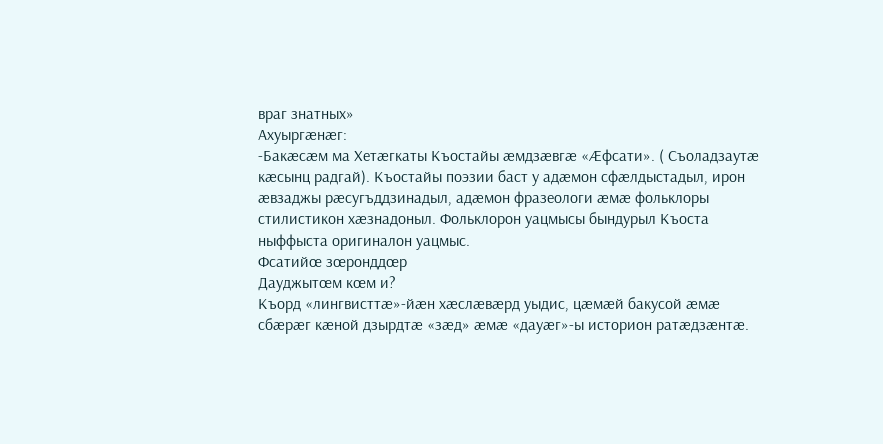враг знатных»
Ахуыргæнæг:
-Бакæсæм ма Хетæгкаты Къостайы æмдзæвгæ «Ӕфсати». ( Съоладзаутæ кæсынц радгай). Къостайы поэзии баст у адæмон сфæлдыстадыл, ирон æвзаджы рæсугъддзинадыл, адæмон фразеологи æмæ фольклоры стилистикон хæзнадоныл. Фольклорон уацмысы бындурыл Къоста ныффыста оригиналон уацмыс.
Фсатийœ зœронддœр
Дауджытœм кœм и?
Къорд «лингвисттæ»-йæн хæслæвæрд уыдис, цæмæй бакусой æмæ сбæрæг кæной дзырдтæ «зæд» æмæ «дауæг»-ы историон ратæдзæнтæ.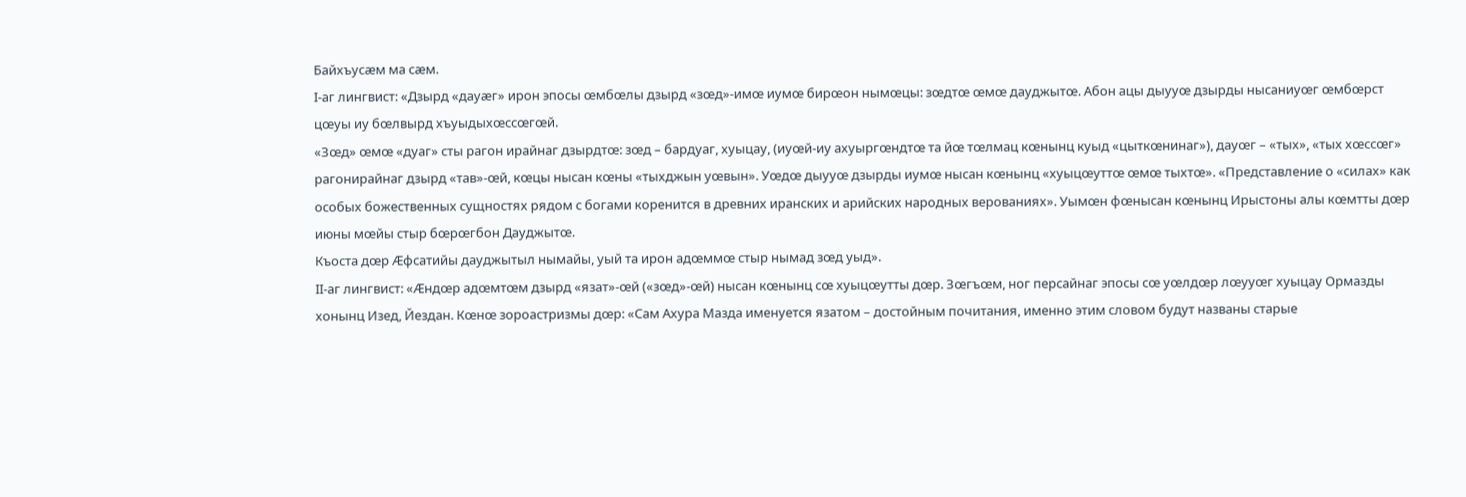Байхъусæм ма сæм.
I-аг лингвист: «Дзырд «дауæг» ирон эпосы œмбœлы дзырд «зœд»-имœ иумœ бирœон нымœцы: зœдтœ œмœ дауджытœ. Абон ацы дыууœ дзырды нысаниуœг œмбœрст цœуы иу бœлвырд хъуыдыхœссœгœй.
«Зœд» œмœ «дуаг» сты рагон ирайнаг дзырдтœ: зœд – бардуаг, хуыцау, (иуœй-иу ахуыргœндтœ та йœ тœлмац кœнынц куыд «цыткœнинаг»), дауœг – «тых», «тых хœссœг» рагонирайнаг дзырд «тав»-œй, кœцы нысан кœны «тыхджын уœвын». Уœдœ дыууœ дзырды иумœ нысан кœнынц «хуыцœуттœ œмœ тыхтœ». «Представление о «силах» как особых божественных сущностях рядом с богами коренится в древних иранских и арийских народных верованиях». Уымœн фœнысан кœнынц Ирыстоны алы кœмтты дœр июны мœйы стыр бœрœгбон Дауджытœ.
Къоста дœр Ӕфсатийы дауджытыл нымайы, уый та ирон адœммœ стыр нымад зœд уыд».
II-аг лингвист: «Æндœр адœмтœм дзырд «язат»-œй («зœд»-œй) нысан кœнынц сœ хуыцœутты дœр. Зœгъœм, ног персайнаг эпосы сœ уœлдœр лœууœг хуыцау Ормазды хонынц Изед, Йездан. Кœнœ зороастризмы дœр: «Сам Ахура Мазда именуется язатом – достойным почитания, именно этим словом будут названы старые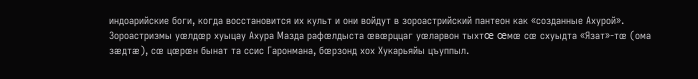индоарийские боги, когда восстановится их культ и они войдут в зороастрийский пантеон как «созданные Ахурой».
Зороастризмы уœлдœр хуыцау Ахура Мазда рафœлдыста œвœрццаг уœларвон тыхтœ œмœ сœ схуыдта «Язат»-тœ (ома зæдтæ), сœ цœрœн бынат та ссис Гаронмана, бœрзонд хох Хукарьяйы цъуппыл.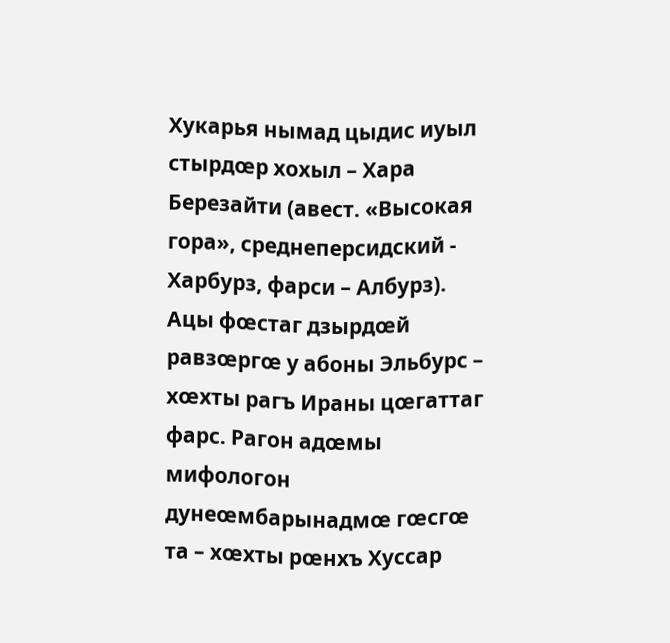Хукарья нымад цыдис иуыл стырдœр хохыл – Хара Березайти (авест. «Высокая гора», среднеперсидский - Харбурз, фарси – Албурз). Ацы фœстаг дзырдœй равзœргœ у абоны Эльбурс – хœхты рагъ Ираны цœгаттаг фарс. Рагон адœмы мифологон дунеœмбарынадмœ гœсгœ та – хœхты рœнхъ Хуссар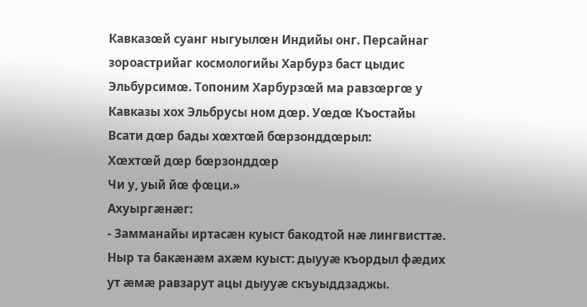Кавказœй суанг ныгуылœн Индийы онг. Персайнаг зороастрийаг космологийы Харбурз баст цыдис Эльбурсимœ. Топоним Харбурзœй ма равзœргœ у Кавказы хох Эльбрусы ном дœр. Уœдœ Къостайы Всати дœр бады хœхтœй бœрзонддœрыл:
Хœхтœй дœр бœрзонддœр
Чи у, уый йœ фœци.»
Ахуыргæнæг:
- Замманайы иртасæн куыст бакодтой нæ лингвисттæ.
Ныр та бакæнæм ахæм куыст: дыууæ къордыл фæдих ут æмæ равзарут ацы дыууæ скъуыддзаджы.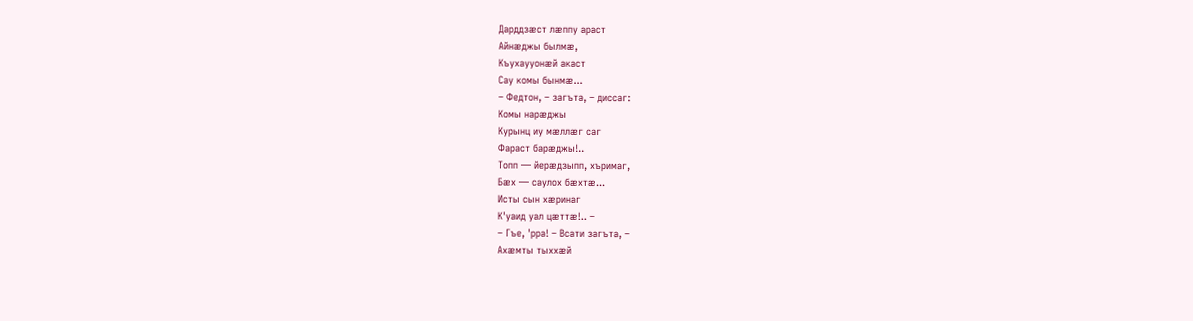Дарддзæст лæппу араст
Айнæджы былмæ,
Къухаууонæй акаст
Сау комы бынмæ...
– Федтон, – загъта, – диссаг:
Комы нарæджы
Курынц иу мæллæг саг
Фараст барæджы!..
Топп — йерæдзыпп, хъримаг,
Бæх — саулох бæхтæ...
Исты сын хæринаг
К'уаид уал цæттæ!.. –
– Гъе, 'рра! – Всати загъта, –
Ахæмты тыххæй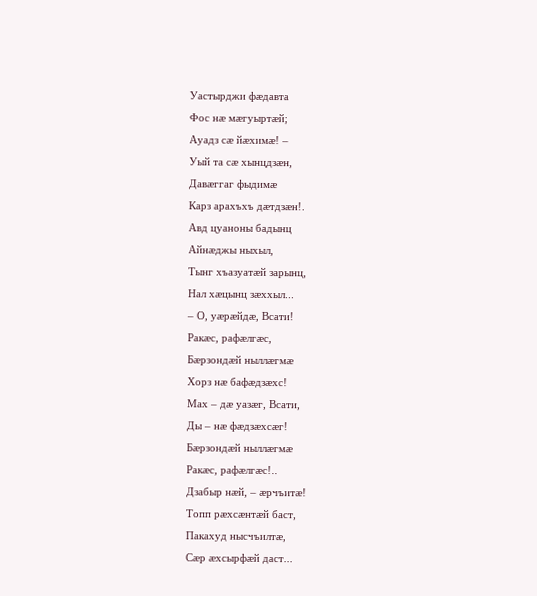Уастырджи фæдавта
Фос нæ мæгуыртæй;
Ауадз сæ йæхимæ! –
Уый та сæ хынцдзæн,
Давæггаг фыдимæ
Карз арахъхъ дæтдзæн!.
Авд цуаноны бадынц
Айнæджы ныхыл,
Тынг хъазуатæй зарынц,
Нал хæцынц зæххыл...
– О, уæрæйдæ, Всати!
Ракæс, рафæлгæс,
Бæрзондæй ныллæгмæ
Хорз нæ бафæдзæхс!
Мах – дæ уазæг, Всати,
Ды – нæ фæдзæхсæг!
Бæрзондæй ныллæгмæ
Ракæс, рафæлгæс!..
Дзабыр нæй, – æрчъитæ!
Топп рæхсæнтæй баст,
Пакахуд нысчъилтæ,
Сæр æхсырфæй даст...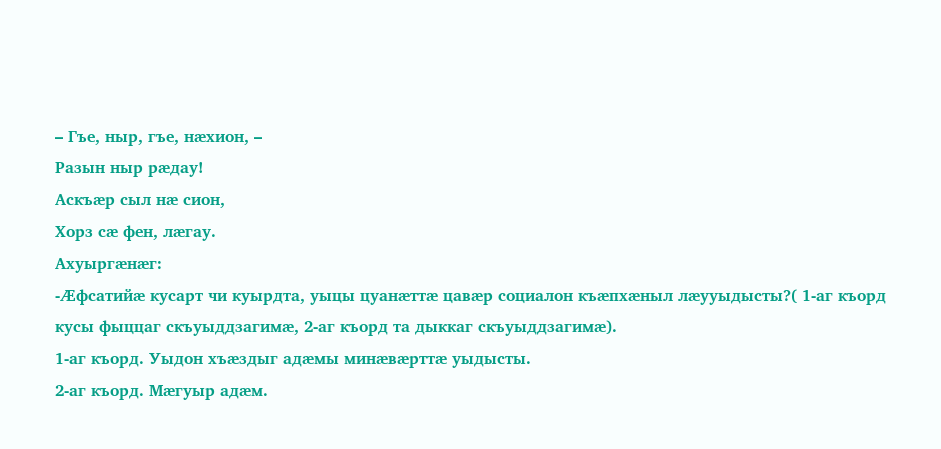– Гъе, ныр, гъе, нæхион, –
Разын ныр рæдау!
Аскъæр сыл нæ сион,
Хорз сæ фен, лæгау.
Ахуыргæнæг:
-Ӕфсатийæ кусарт чи куырдта, уыцы цуанæттæ цавæр социалон къæпхæныл лæууыдысты?( 1-аг къорд кусы фыццаг скъуыддзагимæ, 2-аг къорд та дыккаг скъуыддзагимæ).
1-аг къорд. Уыдон хъæздыг адæмы минæвæрттæ уыдысты.
2-аг къорд. Мæгуыр адæм.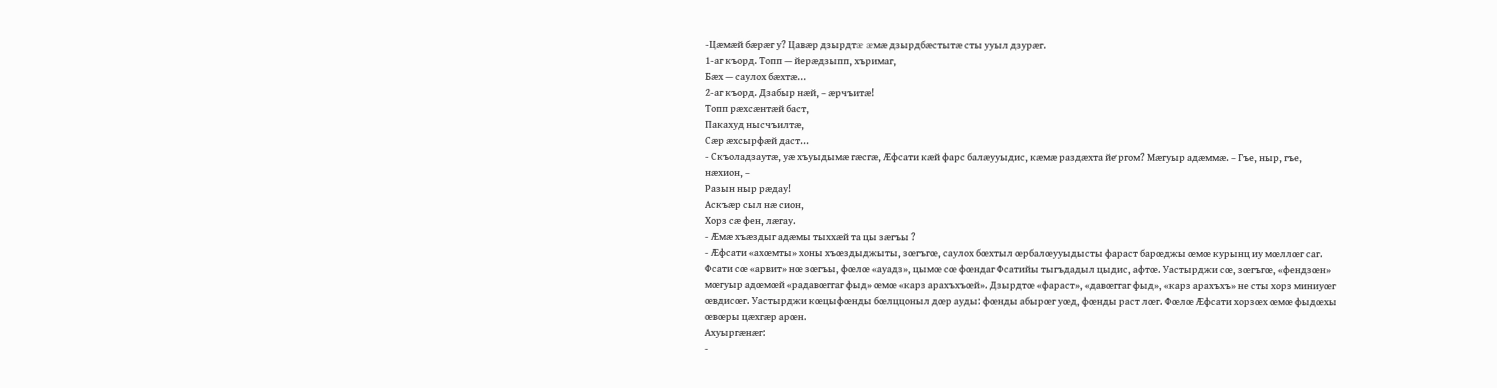-Цæмæй бæрæг у? Цавæр дзырдтæ æмæ дзырдбæстытæ сты ууыл дзурæг.
1-аг къорд. Топп — йерæдзыпп, хъримаг,
Бæх — саулох бæхтæ...
2-аг къорд. Дзабыр нæй, – æрчъитæ!
Топп рæхсæнтæй баст,
Пакахуд нысчъилтæ,
Сæр æхсырфæй даст...
- Скъоладзаутæ, уæ хъуыдымæ гæсгæ, Ӕфсати кæй фарс балæууыдис, кæмæ раздæхта йе̛ ргом? Мæгуыр адæммæ. – Гъе, ныр, гъе, нæхион, –
Разын ныр рæдау!
Аскъæр сыл нæ сион,
Хорз сæ фен, лæгау.
- Ӕмæ хъæздыг адæмы тыххæй та цы зæгъы ?
- Ӕфсати «ахœмты» хоны хъœздыджыты, зœгъгœ, саулох бœхтыл œрбалœууыдысты фараст барœджы œмœ курынц иу мœллœг саг. Фсати сœ «арвит» нœ зœгъы, фœлœ «ауадз», цымœ сœ фœндаг Фсатийы тыгъдадыл цыдис, афтœ. Уастырджи сœ, зœгъгœ, «фендзœн» мœгуыр адœмœй «радавœггаг фыд» œмœ «карз арахъхъœй». Дзырдтœ «фараст», «давœггаг фыд», «карз арахъхъ» не сты хорз миниуœг œвдисœг. Уастырджи кœцыфœнды бœлццоныл дœр ауды: фœнды абырœг уœд, фœнды раст лœг. Фœлœ Ӕфсати хорзœх œмœ фыдœхы œвœры цæхгæр арœн.
Ахуыргæнæг:
-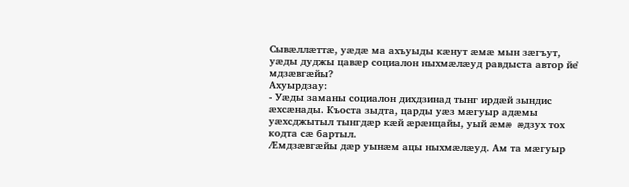Сывæллæттæ, уæдæ ма ахъуыды кæнут æмæ мын зæгъут, уæды дуджы цавæр социалон ныхмæлæуд равдыста автор йе̛ мдзæвгæйы?
Ахуырдзау:
- Уæды заманы социалон дихдзинад тынг ирдæй зындис æхсæнады. Къоста зыдта, царды уæз мæгуыр адæмы уæхсджытыл тынгдæр кæй æрæнцайы, уый æмæ æдзух тох кодта сæ бартыл.
Ӕмдзæвгæйы дæр уынæм ацы ныхмæлæуд. Ам та мæгуыр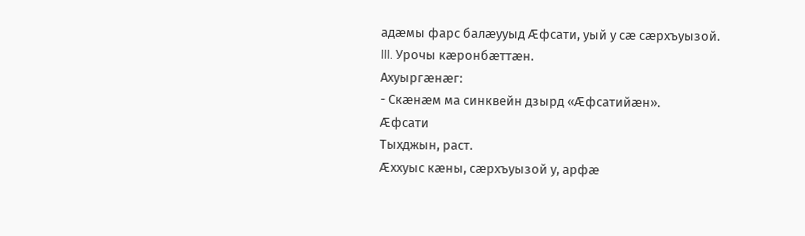адæмы фарс балæууыд Ӕфсати, уый у сæ сæрхъуызой.
III. Урочы кæронбæттæн.
Ахуыргæнæг:
- Скæнæм ма синквейн дзырд «Ӕфсатийæн».
Ӕфсати
Тыхджын, раст.
Ӕххуыс кæны, сæрхъуызой у, арфæ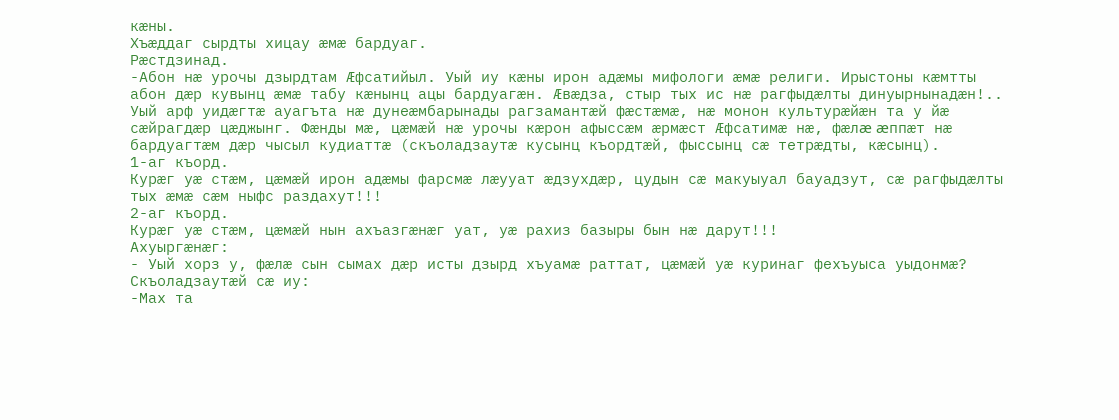кæны.
Хъæддаг сырдты хицау æмæ бардуаг.
Рæстдзинад.
-Абон нæ урочы дзырдтам Ӕфсатийыл. Уый иу кæны ирон адæмы мифологи æмæ религи. Ирыстоны кæмтты абон дæр кувынц æмæ табу кæнынц ацы бардуагæн. Ӕвæдза, стыр тых ис нæ рагфыдæлты динуырнынадæн!.. Уый арф уидæгтæ ауагъта нæ дунеæмбарынады рагзамантæй фæстæмæ, нæ монон культурæйæн та у йæ сæйрагдæр цæджынг. Фæнды мæ, цæмæй нæ урочы кæрон афыссæм æрмæст Ӕфсатимæ нæ, фæлæ æппæт нæ бардуагтæм дæр чысыл кудиаттæ (скъоладзаутæ кусынц къордтæй, фыссынц сæ тетрæдты, кæсынц).
1-аг къорд.
Курæг уæ стæм, цæмæй ирон адæмы фарсмæ лæууат æдзухдæр, цудын сæ макуыуал бауадзут, сæ рагфыдæлты тых æмæ сæм ныфс раздахут!!!
2-аг къорд.
Курæг уæ стæм, цæмæй нын ахъазгæнæг уат, уæ рахиз базыры бын нæ дарут!!!
Ахуыргæнæг:
- Уый хорз у, фæлæ сын сымах дæр исты дзырд хъуамæ раттат, цæмæй уæ куринаг фехъуыса уыдонмæ?
Скъоладзаутæй сæ иу:
-Мах та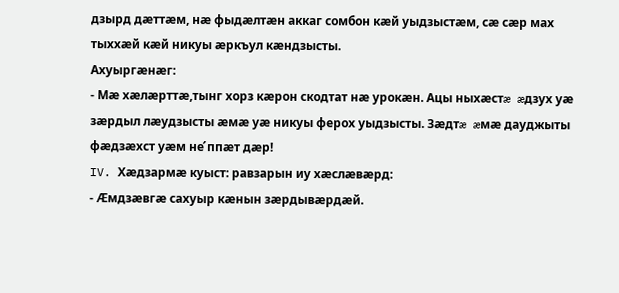дзырд дæттæм, нæ фыдæлтæн аккаг сомбон кæй уыдзыстæм, сæ сæр мах тыххæй кæй никуы æркъул кæндзысты.
Ахуыргæнæг:
- Мæ хæлæрттæ,тынг хорз кæрон скодтат нæ урокæн. Ацы ныхæстæ æдзух уæ зæрдыл лæудзысты æмæ уæ никуы ферох уыдзысты. Зæдтæ æмæ дауджыты фæдзæхст уæм не̛ ппæт дæр!
IV. Хæдзармæ куыст: равзарын иу хæслæвæрд:
- Ӕмдзæвгæ сахуыр кæнын зæрдывæрдæй.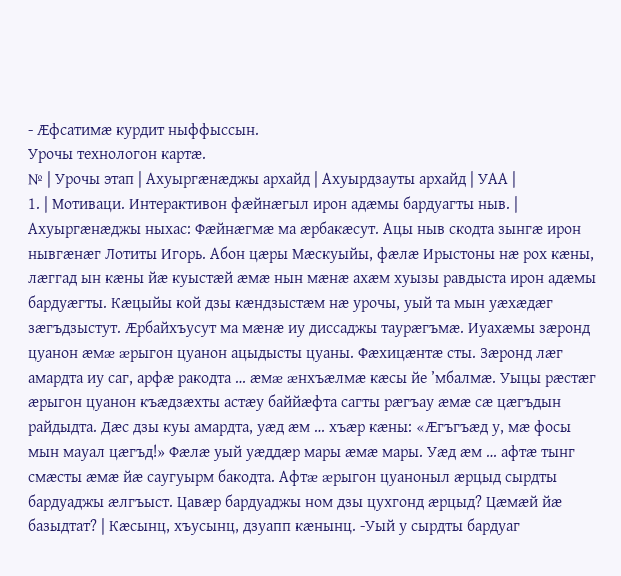- Ӕфсатимæ курдит ныффыссын.
Урочы технологон картæ.
№ | Урочы этап | Ахуыргæнæджы архайд | Ахуырдзауты архайд | УАА |
1. | Мотиваци. Интерактивон фæйнæгыл ирон адæмы бардуагты ныв. | Ахуыргæнæджы ныхас: Фæйнæгмæ ма æрбакæсут. Ацы ныв скодта зынгæ ирон нывгæнæг Лотиты Игорь. Абон цæры Мæскуыйы, фæлæ Ирыстоны нæ рох кæны, лæггад ын кæны йæ куыстæй æмæ нын мæнæ ахæм хуызы равдыста ирон адæмы бардуæгты. Кæцыйы кой дзы кæндзыстæм нæ урочы, уый та мын уæхæдæг зæгъдзыстут. Ӕрбайхъусут ма мæнæ иу диссаджы таурæгъмæ. Иуахæмы зæронд цуанон æмæ æрыгон цуанон ацыдысты цуаны. Фæхицæнтæ сты. Зæронд лæг амардта иу саг, арфæ ракодта … æмæ æнхъæлмæ кæсы йе ’мбалмæ. Уыцы рæстæг æрыгон цуанон къæдзæхты астæу баййæфта сагты рæгъау æмæ сæ цæгъдын райдыдта. Дæс дзы куы амардта, уæд æм … хъæр кæны: «Æгъгъæд у, мæ фосы мын мауал цæгъд!» Фæлæ уый уæддæр мары æмæ мары. Уæд æм … афтæ тынг смæсты æмæ йæ саугуырм бакодта. Афтæ æрыгон цуаноныл æрцыд сырдты бардуаджы æлгъыст. Цавæр бардуаджы ном дзы цухгонд æрцыд? Цæмæй йæ базыдтат? | Кæсынц, хъусынц, дзуапп кæнынц. -Уый у сырдты бардуаг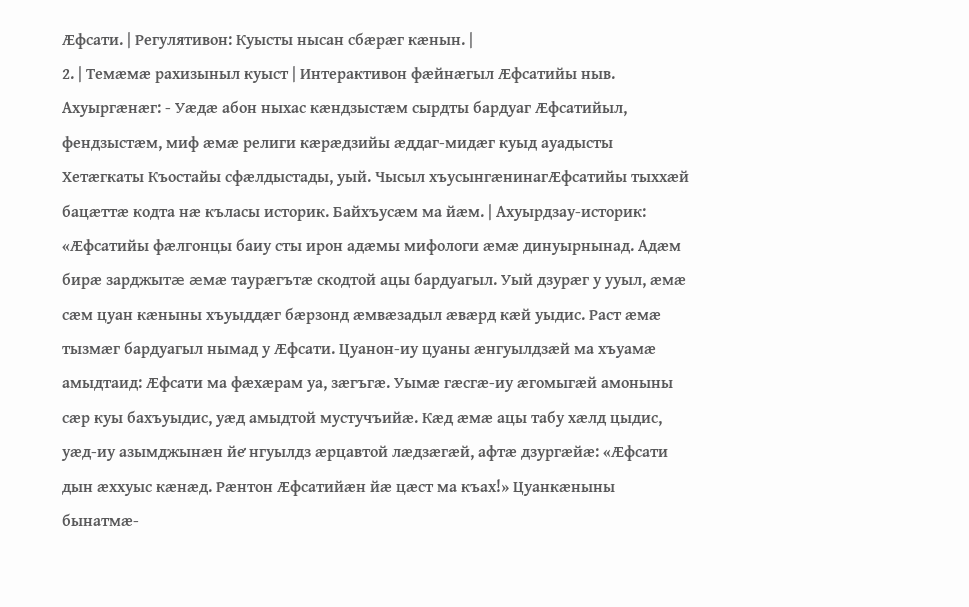Ӕфсати. | Регулятивон: Куысты нысан сбæрæг кæнын. |
2. | Темæмæ рахизыныл куыст | Интерактивон фæйнæгыл Ӕфсатийы ныв. Ахуыргæнæг: - Уæдæ абон ныхас кæндзыстæм сырдты бардуаг Ӕфсатийыл, фендзыстæм, миф æмæ религи кæрæдзийы æддаг-мидæг куыд ауадысты Хетæгкаты Къостайы сфæлдыстады, уый. Чысыл хъусынгæнинагӔфсатийы тыххæй бацæттæ кодта нæ къласы историк. Байхъусæм ма йæм. | Ахуырдзау-историк: «Ӕфсатийы фæлгонцы баиу сты ирон адæмы мифологи æмæ динуырнынад. Адæм бирæ зарджытæ æмæ таурæгътæ скодтой ацы бардуагыл. Уый дзурæг у ууыл, æмæ сæм цуан кæныны хъуыддæг бæрзонд æмвæзадыл æвæрд кæй уыдис. Раст æмæ тызмæг бардуагыл нымад у Ӕфсати. Цуанон-иу цуаны æнгуылдзæй ма хъуамæ амыдтаид: Ӕфсати ма фæхæрам уа, зæгъгæ. Уымæ гæсгæ-иу æгомыгæй амоныны сæр куы бахъуыдис, уæд амыдтой мустучъийæ. Кæд æмæ ацы табу хæлд цыдис, уæд-иу азымджынæн йе̛ нгуылдз æрцавтой лæдзæгæй, афтæ дзургæйæ: «Ӕфсати дын æххуыс кæнæд. Рæнтон Ӕфсатийæн йæ цæст ма къах!» Цуанкæныны бынатмæ-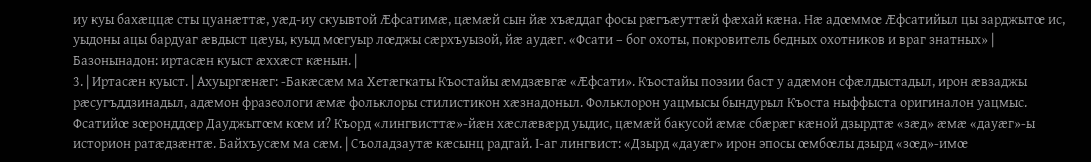иу куы бахæццæ сты цуанæттæ, уæд-иу скуывтой Ӕфсатимæ, цæмæй сын йæ хъæддаг фосы рæгъæуттæй фæхай кæна. Нæ адœммœ Ӕфсатийыл цы зарджытœ ис, уыдоны ацы бардуаг æвдыст цæуы, куыд мœгуыр лœджы сæрхъуызой, йæ аудæг. «Фсати – бог охоты, покровитель бедных охотников и враг знатных» | Базонынадон: иртасæн куыст æххæст кæнын. |
3. | Иртасæн куыст. | Ахуыргæнæг: -Бакæсæм ма Хетæгкаты Къостайы æмдзæвгæ «Ӕфсати». Къостайы поэзии баст у адæмон сфæлдыстадыл, ирон æвзаджы рæсугъддзинадыл, адæмон фразеологи æмæ фольклоры стилистикон хæзнадоныл. Фольклорон уацмысы бындурыл Къоста ныффыста оригиналон уацмыс. Фсатийœ зœронддœр Дауджытœм кœм и? Къорд «лингвисттæ»-йæн хæслæвæрд уыдис, цæмæй бакусой æмæ сбæрæг кæной дзырдтæ «зæд» æмæ «дауæг»-ы историон ратæдзæнтæ. Байхъусæм ма сæм. | Съоладзаутæ кæсынц радгай. I-аг лингвист: «Дзырд «дауæг» ирон эпосы œмбœлы дзырд «зœд»-имœ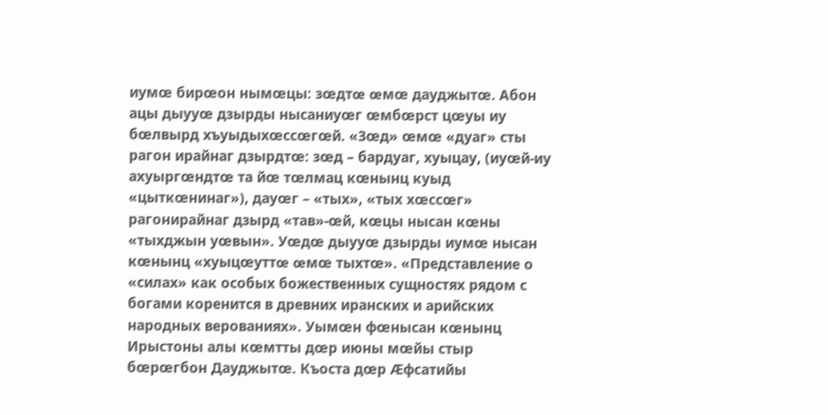иумœ бирœон нымœцы: зœдтœ œмœ дауджытœ. Абон ацы дыууœ дзырды нысаниуœг œмбœрст цœуы иу бœлвырд хъуыдыхœссœгœй. «Зœд» œмœ «дуаг» сты рагон ирайнаг дзырдтœ: зœд – бардуаг, хуыцау, (иуœй-иу ахуыргœндтœ та йœ тœлмац кœнынц куыд «цыткœнинаг»), дауœг – «тых», «тых хœссœг» рагонирайнаг дзырд «тав»-œй, кœцы нысан кœны «тыхджын уœвын». Уœдœ дыууœ дзырды иумœ нысан кœнынц «хуыцœуттœ œмœ тыхтœ». «Представление о «силах» как особых божественных сущностях рядом с богами коренится в древних иранских и арийских народных верованиях». Уымœн фœнысан кœнынц Ирыстоны алы кœмтты дœр июны мœйы стыр бœрœгбон Дауджытœ. Къоста дœр Ӕфсатийы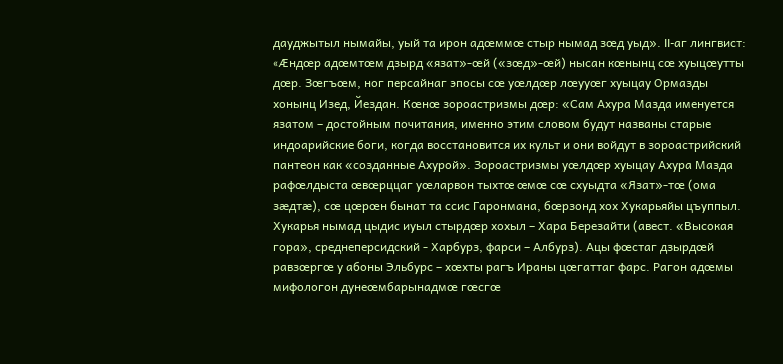дауджытыл нымайы, уый та ирон адœммœ стыр нымад зœд уыд». II-аг лингвист: «Æндœр адœмтœм дзырд «язат»-œй («зœд»-œй) нысан кœнынц сœ хуыцœутты дœр. Зœгъœм, ног персайнаг эпосы сœ уœлдœр лœууœг хуыцау Ормазды хонынц Изед, Йездан. Кœнœ зороастризмы дœр: «Сам Ахура Мазда именуется язатом – достойным почитания, именно этим словом будут названы старые индоарийские боги, когда восстановится их культ и они войдут в зороастрийский пантеон как «созданные Ахурой». Зороастризмы уœлдœр хуыцау Ахура Мазда рафœлдыста œвœрццаг уœларвон тыхтœ œмœ сœ схуыдта «Язат»-тœ (ома зæдтæ), сœ цœрœн бынат та ссис Гаронмана, бœрзонд хох Хукарьяйы цъуппыл. Хукарья нымад цыдис иуыл стырдœр хохыл – Хара Березайти (авест. «Высокая гора», среднеперсидский - Харбурз, фарси – Албурз). Ацы фœстаг дзырдœй равзœргœ у абоны Эльбурс – хœхты рагъ Ираны цœгаттаг фарс. Рагон адœмы мифологон дунеœмбарынадмœ гœсгœ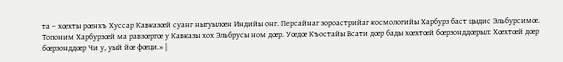та – хœхты рœнхъ Хуссар Кавказœй суанг ныгуылœн Индийы онг. Персайнаг зороастрийаг космологийы Харбурз баст цыдис Эльбурсимœ. Топоним Харбурзœй ма равзœргœ у Кавказы хох Эльбрусы ном дœр. Уœдœ Къостайы Всати дœр бады хœхтœй бœрзонддœрыл: Хœхтœй дœр бœрзонддœр Чи у, уый йœ фœци.» |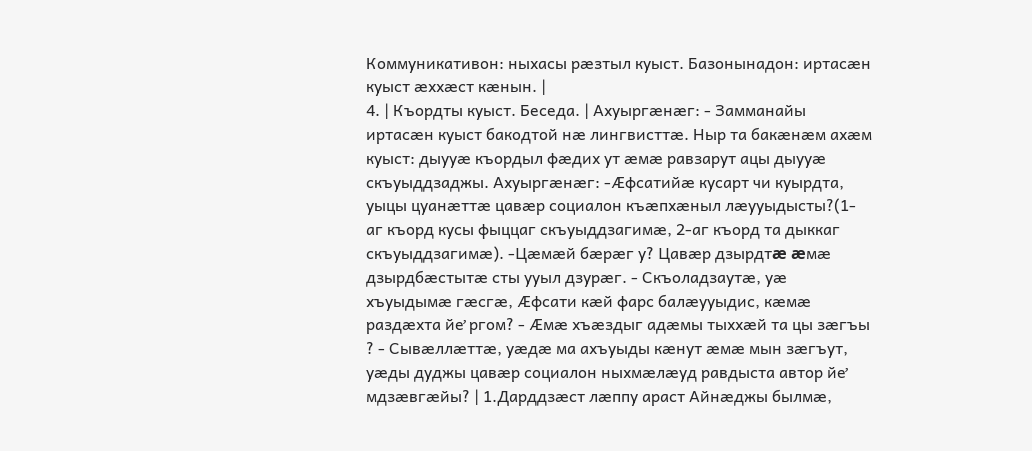Коммуникативон: ныхасы рæзтыл куыст. Базонынадон: иртасæн куыст æххæст кæнын. |
4. | Къордты куыст. Беседа. | Ахуыргæнæг: - Замманайы иртасæн куыст бакодтой нæ лингвисттæ. Ныр та бакæнæм ахæм куыст: дыууæ къордыл фæдих ут æмæ равзарут ацы дыууæ скъуыддзаджы. Ахуыргæнæг: -Ӕфсатийæ кусарт чи куырдта, уыцы цуанæттæ цавæр социалон къæпхæныл лæууыдысты?(1-аг къорд кусы фыццаг скъуыддзагимæ, 2-аг къорд та дыккаг скъуыддзагимæ). -Цæмæй бæрæг у? Цавæр дзырдтæ æмæ дзырдбæстытæ сты ууыл дзурæг. - Скъоладзаутæ, уæ хъуыдымæ гæсгæ, Ӕфсати кæй фарс балæууыдис, кæмæ раздæхта йе̛ ргом? - Ӕмæ хъæздыг адæмы тыххæй та цы зæгъы ? - Сывæллæттæ, уæдæ ма ахъуыды кæнут æмæ мын зæгъут, уæды дуджы цавæр социалон ныхмæлæуд равдыста автор йе̛ мдзæвгæйы? | 1.Дарддзæст лæппу араст Айнæджы былмæ,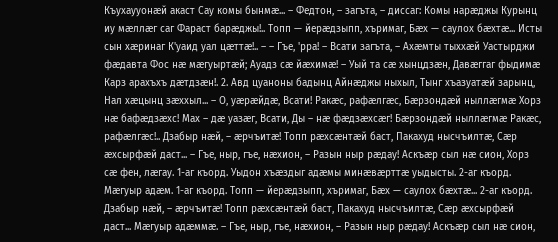Къухаууонæй акаст Сау комы бынмæ... – Федтон, – загъта, – диссаг: Комы нарæджы Курынц иу мæллæг саг Фараст барæджы!.. Топп — йерæдзыпп, хъримаг, Бæх — саулох бæхтæ... Исты сын хæринаг К'уаид уал цæттæ!.. – – Гъе, 'рра! – Всати загъта, – Ахæмты тыххæй Уастырджи фæдавта Фос нæ мæгуыртæй; Ауадз сæ йæхимæ! – Уый та сæ хынцдзæн, Давæггаг фыдимæ Карз арахъхъ дæтдзæн!. 2. Авд цуаноны бадынц Айнæджы ныхыл, Тынг хъазуатæй зарынц, Нал хæцынц зæххыл... – О, уæрæйдæ, Всати! Ракæс, рафæлгæс, Бæрзондæй ныллæгмæ Хорз нæ бафæдзæхс! Мах – дæ уазæг, Всати, Ды – нæ фæдзæхсæг! Бæрзондæй ныллæгмæ Ракæс, рафæлгæс!.. Дзабыр нæй, – æрчъитæ! Топп рæхсæнтæй баст, Пакахуд нысчъилтæ, Сæр æхсырфæй даст... – Гъе, ныр, гъе, нæхион, – Разын ныр рæдау! Аскъæр сыл нæ сион, Хорз сæ фен, лæгау. 1-аг къорд. Уыдон хъæздыг адæмы минæвæрттæ уыдысты. 2-аг къорд. Мæгуыр адæм. 1-аг къорд. Топп — йерæдзыпп, хъримаг, Бæх — саулох бæхтæ... 2-аг къорд. Дзабыр нæй, – æрчъитæ! Топп рæхсæнтæй баст, Пакахуд нысчъилтæ, Сæр æхсырфæй даст... Мæгуыр адæммæ. – Гъе, ныр, гъе, нæхион, – Разын ныр рæдау! Аскъæр сыл нæ сион,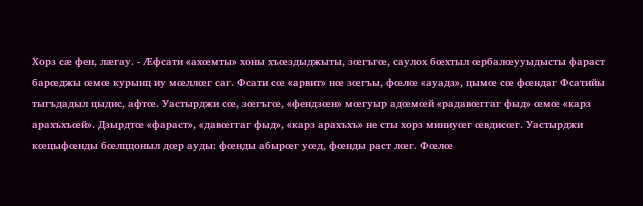Хорз сæ фен, лæгау. - Ӕфсати «ахœмты» хоны хъœздыджыты, зœгъгœ, саулох бœхтыл œрбалœууыдысты фараст барœджы œмœ курынц иу мœллœг саг. Фсати сœ «арвит» нœ зœгъы, фœлœ «ауадз», цымœ сœ фœндаг Фсатийы тыгъдадыл цыдис, афтœ. Уастырджи сœ, зœгъгœ, «фендзœн» мœгуыр адœмœй «радавœггаг фыд» œмœ «карз арахъхъœй». Дзырдтœ «фараст», «давœггаг фыд», «карз арахъхъ» не сты хорз миниуœг œвдисœг. Уастырджи кœцыфœнды бœлццоныл дœр ауды: фœнды абырœг уœд, фœнды раст лœг. Фœлœ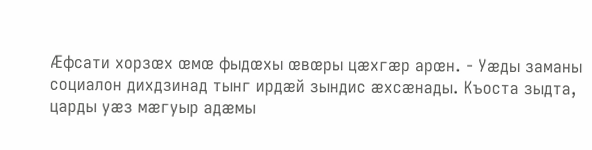Ӕфсати хорзœх œмœ фыдœхы œвœры цæхгæр арœн. - Уæды заманы социалон дихдзинад тынг ирдæй зындис æхсæнады. Къоста зыдта, царды уæз мæгуыр адæмы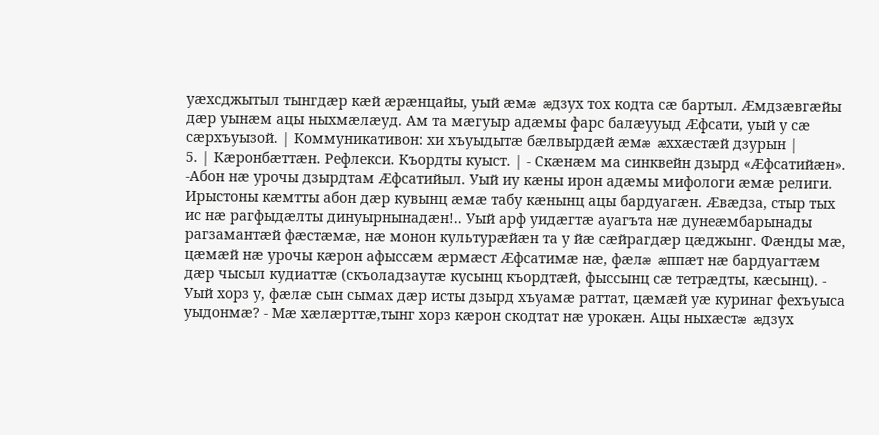уæхсджытыл тынгдæр кæй æрæнцайы, уый æмæ æдзух тох кодта сæ бартыл. Ӕмдзæвгæйы дæр уынæм ацы ныхмæлæуд. Ам та мæгуыр адæмы фарс балæууыд Ӕфсати, уый у сæ сæрхъуызой. | Коммуникативон: хи хъуыдытæ бæлвырдæй æмæ æххæстæй дзурын |
5. | Кæронбæттæн. Рефлекси. Къордты куыст. | - Скæнæм ма синквейн дзырд «Ӕфсатийæн». -Абон нæ урочы дзырдтам Ӕфсатийыл. Уый иу кæны ирон адæмы мифологи æмæ религи. Ирыстоны кæмтты абон дæр кувынц æмæ табу кæнынц ацы бардуагæн. Ӕвæдза, стыр тых ис нæ рагфыдæлты динуырнынадæн!.. Уый арф уидæгтæ ауагъта нæ дунеæмбарынады рагзамантæй фæстæмæ, нæ монон культурæйæн та у йæ сæйрагдæр цæджынг. Фæнды мæ, цæмæй нæ урочы кæрон афыссæм æрмæст Ӕфсатимæ нæ, фæлæ æппæт нæ бардуагтæм дæр чысыл кудиаттæ (скъоладзаутæ кусынц къордтæй, фыссынц сæ тетрæдты, кæсынц). - Уый хорз у, фæлæ сын сымах дæр исты дзырд хъуамæ раттат, цæмæй уæ куринаг фехъуыса уыдонмæ? - Мæ хæлæрттæ,тынг хорз кæрон скодтат нæ урокæн. Ацы ныхæстæ æдзух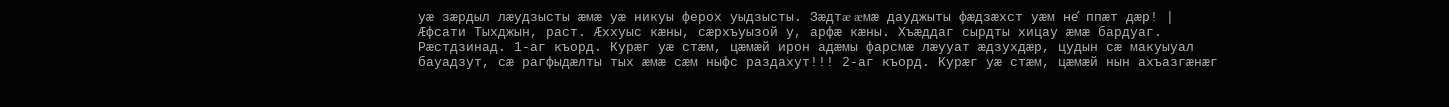уæ зæрдыл лæудзысты æмæ уæ никуы ферох уыдзысты. Зæдтæ æмæ дауджыты фæдзæхст уæм не̛ ппæт дæр! | Ӕфсати Тыхджын, раст. Ӕххуыс кæны, сæрхъуызой у, арфæ кæны. Хъæддаг сырдты хицау æмæ бардуаг. Рæстдзинад. 1-аг къорд. Курæг уæ стæм, цæмæй ирон адæмы фарсмæ лæууат æдзухдæр, цудын сæ макуыуал бауадзут, сæ рагфыдæлты тых æмæ сæм ныфс раздахут!!! 2-аг къорд. Курæг уæ стæм, цæмæй нын ахъазгæнæг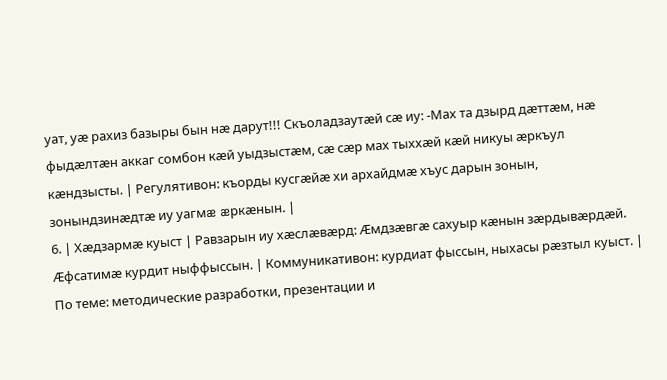уат, уæ рахиз базыры бын нæ дарут!!! Скъоладзаутæй сæ иу: -Мах та дзырд дæттæм, нæ фыдæлтæн аккаг сомбон кæй уыдзыстæм, сæ сæр мах тыххæй кæй никуы æркъул кæндзысты. | Регулятивон: къорды кусгæйæ хи архайдмæ хъус дарын зонын, зонындзинæдтæ иу уагмæ æркæнын. |
6. | Хæдзармæ куыст | Равзарын иу хæслæвæрд: Ӕмдзæвгæ сахуыр кæнын зæрдывæрдæй. Ӕфсатимæ курдит ныффыссын. | Коммуникативон: курдиат фыссын, ныхасы рæзтыл куыст. |
По теме: методические разработки, презентации и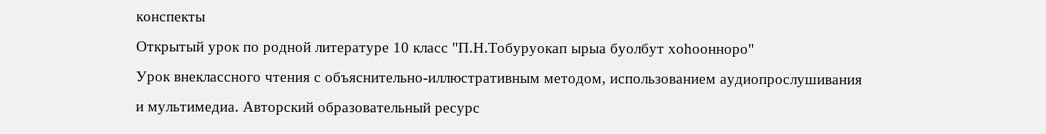конспекты
Открытый урок по родной литературе 10 класс "П.Н.Тобуруокап ырыа буолбут хоһоонноро"
Урок внеклассного чтения с объяснительно-иллюстративным методом, использованием аудиопрослушивания и мультимедиа. Авторский образовательный ресурс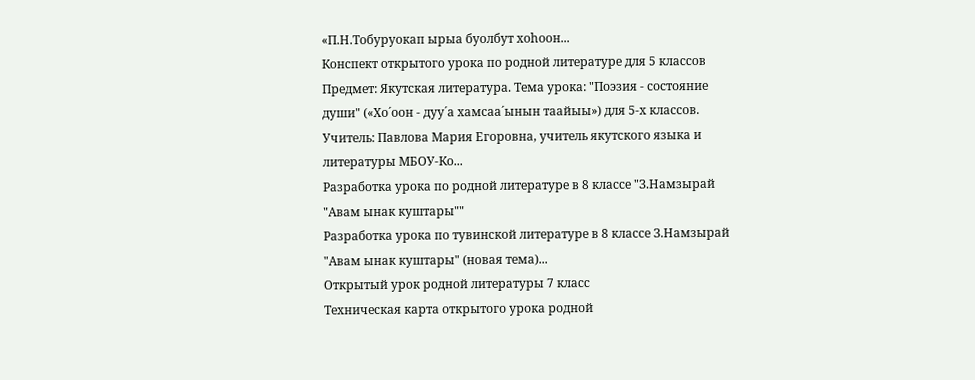«П.Н.Тобуруокап ырыа буолбут хоһоон...
Конспект открытого урока по родной литературе для 5 классов
Предмет: Якутская литература. Тема урока: "Поэзия - состояние души" («Хо´оон - дуу´а хамсаа´ынын таайыы») для 5-х классов. Учитель: Павлова Мария Егоровна, учитель якутского языка и литературы МБОУ-Ко...
Разработка урока по родной литературе в 8 классе "З.Намзырай "Авам ынак куштары""
Разработка урока по тувинской литературе в 8 классе З.Намзырай "Авам ынак куштары" (новая тема)...
Открытый урок родной литературы 7 класс
Техническая карта открытого урока родной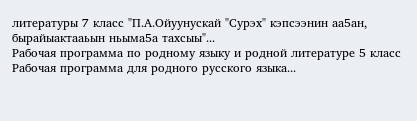литературы 7 класс "П.А.Ойуунускай "Сурэх" кэпсээнин аа5ан, бырайыактааьын ньыма5а тахсыы"...
Рабочая программа по родному языку и родной литературе 5 класс
Рабочая программа для родного русского языка...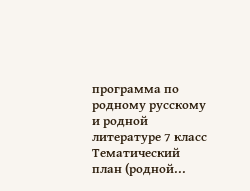программа по родному русскому и родной литературе 7 класс
Тематический план (родной...